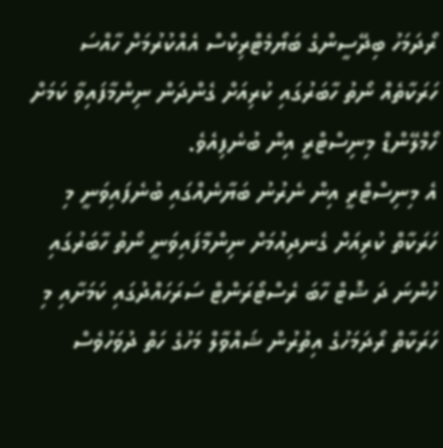ރޯދަމަހު ބިދޭސީންގެ ބަޔޯމެޓްރިކްސް އެއްކުރުމަށް ހާއްސަ ހަރަކާތެއް ނޯތު ހާބަރުގައި ކުރިއަށް ގެންދަން ނިންމާފައިވާ ކަމަށް ހޯމްލޭންޑް މިނިސްޓްރީ އިން ބުނެފިއެވެ.
އެ މިނިސްޓްރީ އިން ނެރުނު ބަޔާނެއްގައި ބުނެފައިވަނީ މި ހަރަކާތް ކުރިއަށް ގެނދިއުމަށް ނިންމާފައިވަނީ ނޯތު ހާބަރުގައި ހުންނަ ދަ ޝޮޓް ހާބަ ރެސްޓޯރަންޓް ސަރަހައްދުގައި ކަމަށާއި މި ހަރަކާތް ރޯދަމަހުގެ އިތުރުން ޝައްވާލް މަހުގެ ހަތް ދުވަހުވެސް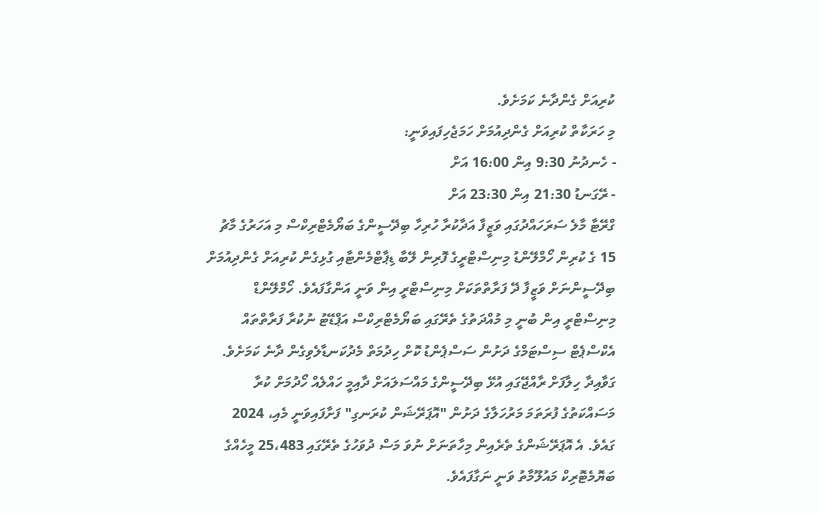ކުރިއަށް ގެންދާނެ ކަމަށެވެ.
މި ހަރަކާތް ކުރިއަށް ގެންދިއުމަށް ހަމަޖެހިފައިވަނީ:
- ހެނދުނު 9:30 އިން 16:00 އަށް
- ރޭގަނޑު 21:30 އިން 23:30 އަށް
ގްރޭޓާ މާލެ ސަރަހައްދުގައި ވަޒީފާ އަދާކުރާ ހުރިހާ ބިދޭސީންގެ ބަޔޯމެޓްރިކްސް މި އަހަރުގެ މާޗު 15 ގެ ކުރިން ހޯމްލޭންޑު މިނިސްޓްރީގެ ފޮރިން ލޭބާ ޑިޕާޓްމެންޓާއި ގުޅިގެން ކުރިއަށް ގެންދިއުމަށް ބިދޭސީންނަށް ވަޒީފާ ދޭ ފަރާތްތަކަށް މިނިސްޓްރީ އިން ވަނީ އަންގާފައެވެ. ހޯމްލޭންޑް މިނިސްޓްރީ އިން ބުނީ މި މުއްދަތުގެ ތެރޭގައި ބަޔޯމެޓްރިކްސް އަޕްޑޭޓު ނުކުރާ ފަރާތްތައް އެކްސްޕެޓް ސިސްޓަމްގެ ދަށުން ސަސްޕެންޑު ކޮށް ހިދުމަތް މެދުކަނޑާލެވިގެން ދާނެ ކަމަށެވެ.
ގަވާއިދާ ހިލާފަށް ރާއްޖޭގައި އުޅޭ ބިދޭސީންގެ މައްސަލައަށް ދާއިމީ ހައްލެއް ހޯދުމަށް ކުރާ މަސައްކަތުގެ ފުރަތަމަ މަރުހަލާގެ ދަށުން "އޮޕަރޭޝަން ކުރަނގި" ފަށާފައިވަނީ މެއި، 2024 ގައެވެ. އެ އޮޕަރޭޝަންގެ ތެރެއިން މިހާތަނަށް ނުވަ މަސް ދުވަހުގެ ތެރޭގައި 25،483 މީހެއްގެ ބަޔޮމެޓޮރިކް މައުލޫމާތު ވަނީ ނަގާފައެވެ.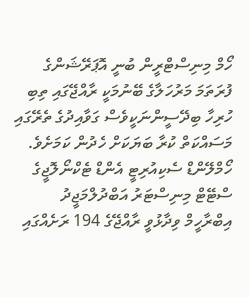ހޯމް މިނިސްޓްރީން ބުނީ އޮޕަރޭޝަންގެ ފުރަތަމަ މަރުހަލާގެ ބޭނުމަކީ ރާއްޖޭގައި ތިބި ހުރިހާ ބިދޭސީންނަކީވެސް ގަވާއިދުގެ ތެރޭގައި މަސައްކަތް ކުރާ ބަޔަކަށް ހެދުން ކަމަށެވެ. ހޯމްލޭންޑް ސެކިއުރިޓީ އެންޑް ޓެކްނޯލޮޖީގެ ސްޓޭޓް މިނިސްޓަރު އަބްދުލްމަޖީދު އިބްރާހީމް ވިދާޅުވީ ރާއްޖޭގެ 194 ރަށެއްގައި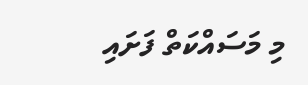މި މަސައްކަތް ފަށައި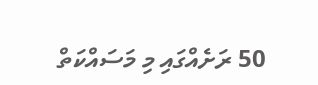50 ރަށެއްގައި މި މަސައްކަތް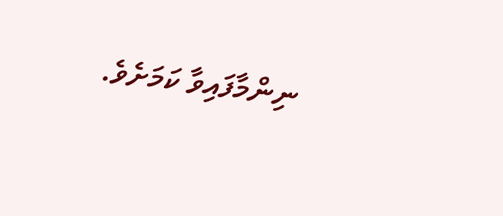ނިންމާފައިވާ ކަމަށެވެ.